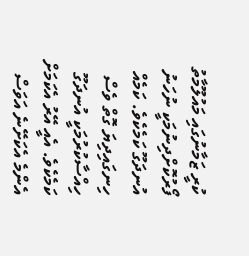ކުރީ ޒަމާނުގައި މައުލޫމާތު ފޯރުކޮށްދިނުމަކީ ނުހަނު އުނދަގޫ ކަމެކެވެ. ކަމެއް ހިނގައިދިޔަ ގޮތް ވެސް ހިއްސާކުރުމަކީ އުނދަގޫ ކަމެކެވެ. އެއީ އޭރު އެކަމަށް އެންމެ އެކަށޭނެ އަވަސް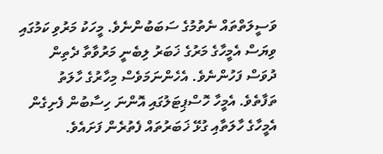ވަސީލަތްތައް ނެތުމުގެ ސަބަބުންނެވެ. މީހަކު މަރުވި ކަމުގައި ވިޔަސް އެމީހާގެ މަރުގެ ޚަބަރު ލިބެނީ މަރުވާތާ ދެތިން ދުވަސް ފަހުންނެވެ. އެހެންނަމަވެސް މިހާރުގެ ހާލަތު ތަފާތެވެ. އެމީހާ ހޮސްޕިޓަލުގައި އޮންނަ ހިސާބުން ފެށިގެން އެމީހާގެ ހާލަތާއި ގުޅޭ ޚަބަރުތައް ފެތުރެން ފަށައެވެ.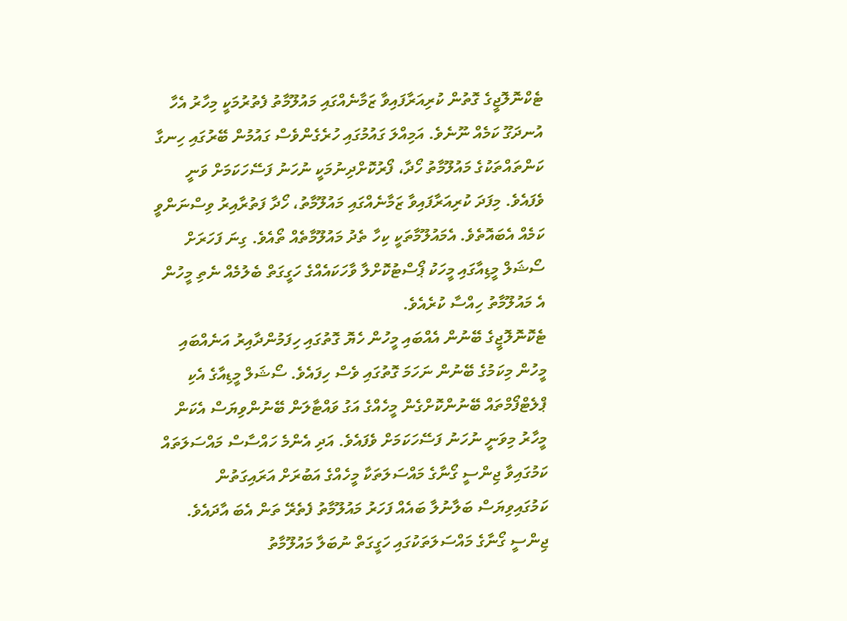ޓެކްނޮލޮޖީގެ ގޮތުން ކުރިއަރާފައިވާ ޒަމާނެއްގައި މައުލޫމާތު ފެތުރުމަކީ މިހާރު އެހާ އުނދަގޫ ކަމެއް ނޫނެވެ. އަމިއްލަ ގައުމުގައި ހުރެގެންވެސް ގައުމުން ބޭރުގައި ހިނގާ ކަންތައްތަކުގެ މައުލޫމާތު ހޯދާ، ފޯރުކޮށްދިނުމަކީ ނުހަނު ފަސޭހަކަމަށް ވަނީ ވެފައެވެ. މިފަދަ ކުރިއަރާފައިވާ ޒަމާނެއްގައި މައުލޫމާތު، ހޯދާ ފަތުރާއިރު ވިސްނަންވީ ކަމެއް އެބައޮތެވެ. އެމައުލޫމާތަކީ ކިހާ ތެދު މައުލޫމާތެއް ތޯއެވެ. ގިނަ ފަހަރަށް ސޯޝަލް މީޑިއާގައި މީހަކު ޕޯސްޓުކޮށްލާ ވާހަކައެއްގެ ހަގީގަތް ބެލުމެއް ނެތި މީހުން އެ މައުލޫމާތު ހިއްސާ ކުރެއެވެ.
ޓެކޮނޮލޮޖީގެ ބޭނުން އެއްބައި މީހުން ހެޔޮ ގޮތުގައި ހިފަމުންދާއިރު އަނެއްބައި މީހުން މިކަމުގެ ބޭނުން ނަހަމަ ގޮތުގައި ވެސް ހިފައެވެ. ސޯޝަލް މީޑިއާގެ އެކި ޕްލެޓްފޯމްތައް ބޭނުންކޮށްގެން މީހެއްގެ އަގު ވައްޓާލަން ބޭނުންވިޔަސް އެކަން މީހާރު މިވަނީ ނުހަނު ފަސޭހަކަމަށް ވެފައެވެ. އަދި އެންމެ ހައްސާސް މައްސަލަތައް ކަމުގައިވާ ޖިންސީ ގޯނާގެ މައްސަލަތަކާ މީހެއްގެ އަބުރަށް އަރައިގަތުން ކަމުގައިވިޔަސް ބަލާނުލާ ބައެއް ފަހަރު މައުލޫމާތު ފެތެރޭ ތަން އެބަ އާދައެވެ.
ޖިންސީ ގޯނާގެ މައްސަލަތަކުގައި ހަގީގަތް ނުބަލާ މައުލޫމާތު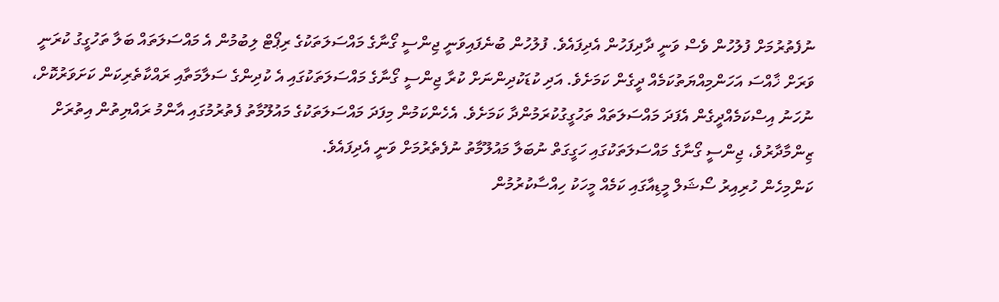ނުފެތުރުމަށް ފުލުހުން ވެސް ވަނީ ދާދިފަހުން އެދިފައެވެ. ފުލުހުން ބުނެފައިވަނީ ޖިންސީ ގޯނާގެ މައްސަލަތަކުގެ ރިޕޯޓް ލިބުމުން އެ މައްސަލަތައް ބަލާ ތަހުގީގު ކުރަނީ ވަރަށް ޚާއްސަ އަހަންމިއްޔަތުކަމެއް ދީގެން ކަމަށެވެ. އަދި ކުޑަކުދިންނަށް ކުރާ ޖިންސީ ގޯނާގެ މައްސަލަތަކުގައި އެ ކުދިންގެ ސަލާމަތާއި ރައްކާތެރިކަން ކަށަވަރުކޮށް، ނުހަނު އިސްކަމެއްދީގެން އެފަދަ މައްސަލަތައް ތަހުގީގުކުރަމުންދާ ކަމަށެވެ. އެހެންކަމުން މިފަދަ މައްސަލަތަކުގެ މައުލޫމާތު ފެތުރުމުގައި އާންމު ރައްޔިތުން އިތުރަށް ޒިންމާދާރުވެ، ޖިންސީ ގޯނާގެ މައްސަލަތަކުގައި ހަގީގަތް ނުބަލާ މައުލޫމާތު ނުފެތެރުމަށް ވަނީ އެދިފައެވެ.
ކަންމިހެން ހުރިއިރު ސޯޝަލް މީޑިއާގައި ކަމެއް މީހަކު ހިއްސާކުރުމުން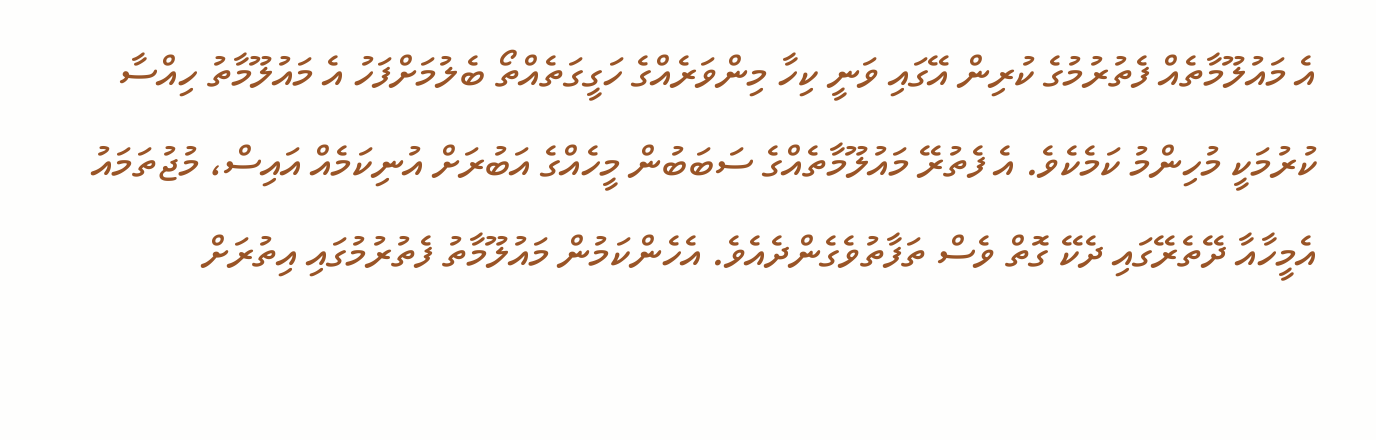އެ މައުލޫމާތެއް ފެތުރުމުގެ ކުރިން އޭގައި ވަނީ ކިހާ މިންވަރެއްގެ ހަގީގަތެއްތޯ ބެލުމަށްފަހު އެ މައުލޫމާތު ހިއްސާ ކުރުމަކީ މުހިންމު ކަމެކެވެ. އެ ފެތުރޭ މައުލޫމާތެއްގެ ސަބަބުން މީހެއްގެ އަބުރަށް އުނިކަމެއް އައިސް، މުޖުތަމައު އެމީހާއާ ދޭތެރޭގައި ދެކޭ ގޮތް ވެސް ތަފާތުވެގެންދެއެވެ. އެހެންކަމުން މައުލޫމާތު ފެތުރުމުގައި އިތުރަށް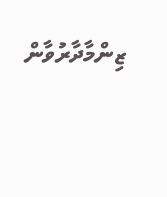ޒިންމާދާރުވާން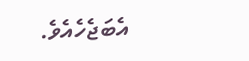އެބަޖެހެއެވެ.